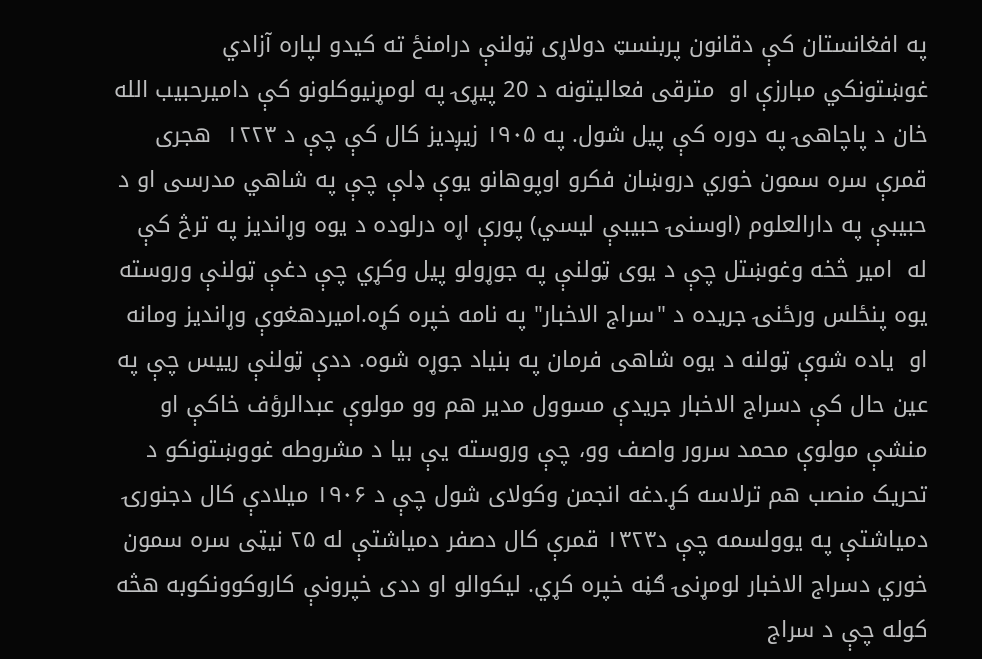په افغانستان کې دقانون پربنسټ دولاړی ټولنې درامنځ ته کیدو لپاره آزادي غوښتونکي مبارزې او  مترقی فعالیتونه د 20 پیړۍ په لومړنیوکلونو کې دامیرحبیب الله خان د پاچاهۍ په دوره کې پیل شول. په ۱۹۰۵ زیږدیز کال کې چې د ۱۲۲۳  هجری قمرې سره سمون خوري دروښان فکرو اوپوهانو یوې ډلې چې په شاهي مدرسی او د حبیبې په دارالعلوم (اوسنۍ حبیبې لیسي) پورې اړه درلوده د یوه وړاندیز په ترڅ کې له  امیر څخه وغوښتل چې د یوی ټولنې په جوړولو پیل وکړي چې دغې ټولنې وروسته یوه پنځلس ورځنۍ جریده د "سراج الاخبار" په نامه خپره کړه.امیردهغوې وړاندیز ومانه او  یاده شوې ټولنه د یوه شاهی فرمان په بنیاد جوړه شوه. ددې ټولنې رییس چې په عین حال کې دسراج الاخبار جریدې مسوول مدیر هم وو مولوې عبدالرؤف خاکې او منشې مولوې محمد سرور واصف وو، چې وروسته یې بیا د مشروطه غووښتونکو د تحریک منصب هم ترلاسه کړ.دغه انجمن وکولای شول چې د ۱۹۰۶ میلادې کال دجنورۍ دمیاشتې په یوولسمه چې د۱۳۲۳ قمرې کال دصفر دمیاشتې له ۲۵ نیټی سره سمون خوري دسراج الاخبار لومړنۍ ګڼه خپره کړي. لیکوالو او ددی خپرونې کاروکوونکوبه هڅه کوله چې د سراج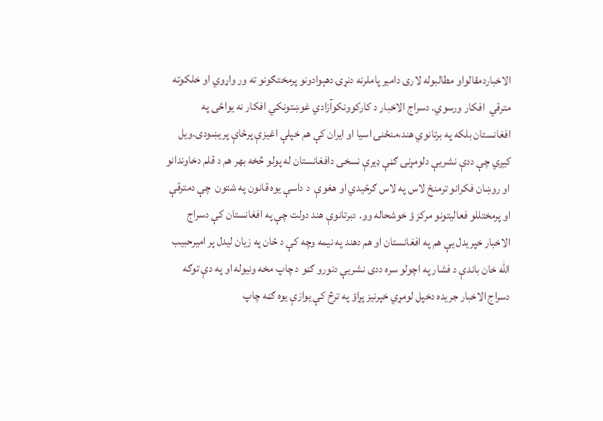الاخباردمقالواو مطالبوله لاری دامیر پاملرنه دنړۍ دهېوادونو پرمختګونو ته ور واړوي او خلکوته مترقي  افکار ورسوي. دسراج الاخبار د کارکوونکوآزادي غوښتونکي افکار نه یواځی په افغانستان بلکه په برتانوي هند،منځنۍ اسیا او ایران کې هم خپلې اغیزې پرځاې پریښودی.ویل کیږي چې ددې نشریې دلومړنۍ ګڼې ډیرې نسخی دافغانستان له پولو څخه بهر هم د قلم دخاوندانو او روښان فکرانو ترمنځ لاس په لاس ګرځیدي او هغوې  د داسې یوه قانون په شتون  چې دمترقې او پرمختللو فعالیتونو مرکز ؤ خوشحاله وو. دبرتانوې هند دولت چې په افغانستان کې دسراج الاخبار خپریدل یې هم په افغانستان او هم دهند په نیمه وچه کې د ځان په زیان لیدل پر امیرحبیب الله خان باندې د فشار په اچولو سره ددی نشریې دنورو ګڼو د چاپ مخه ونیوله او په دې توګه  دسراج الاخبار جریده دخپل لومړي خپرنیز پړاؤ په ترڅ کې یوازې یوه ګڼه چاپ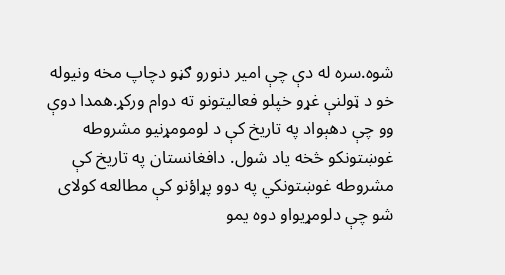شوه.سره له دې چې امیر دنورو ګڼو دچاپ مخه ونیوله خو د ټولنې غړو خپلو فعالیتونو ته دوام ورکړ.همدا دوې وو چې دهېواد په تاریخ کې د لومومړنیو مشروطه غوښتونکو څخه یاد شول. دافغانستان په تاریخ کې مشروطه غوښتونکي په دوو پړاؤنو کې مطالعه کولای شو چې دلومړیواو دوه یمو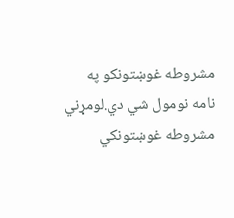مشروطه غوښتونکو په نامه نومول شي دي.لومړني مشروطه غوښتونکي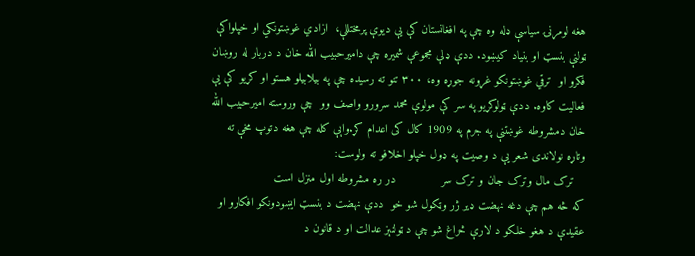هغه لومړنۍ سیاسې ډله وه چې په افغانستان کې یې دیوې پرمختللې،  ازادي غوښتونکي او خپلواکې ټولنې بنسټ او بنیاد کیښود. ددې ډلې مجموعې شمیره چې دامیرحبیب الله خان د دربار له روښان فکرو او  ترقي غوښتونکو غړونه جوړه وه، ۳۰۰ تنو ته رسیده چې په بیلابیلو هستو او کړیو کې یې فعالیت کاوه. ددې ټولوکړیو په سر کې مولوې محمد سرورو واصف وو  چې وروسته امیرحبیب الله خان دمشروطه غوښتنې په جرم په 1909 کال کی اعدام کړ.واېې کله چې هغه دتوپ مخې ته وتاړه نولاندی شعر یې د وصیت په ډول خپلو اخلافو ته ولوست:
   ترک مال وترک جان و ترک سر             در ره مشروطه اول منزل است
که څه هم چې دغه نهضت ډير ژر وټکول شو خو  ددې نهضت د بنسټ ایښودونکو افکارو او عقیدې د هغو خلکو د لارې څراغ شو چې د ټولنېز عدالت او د قانون د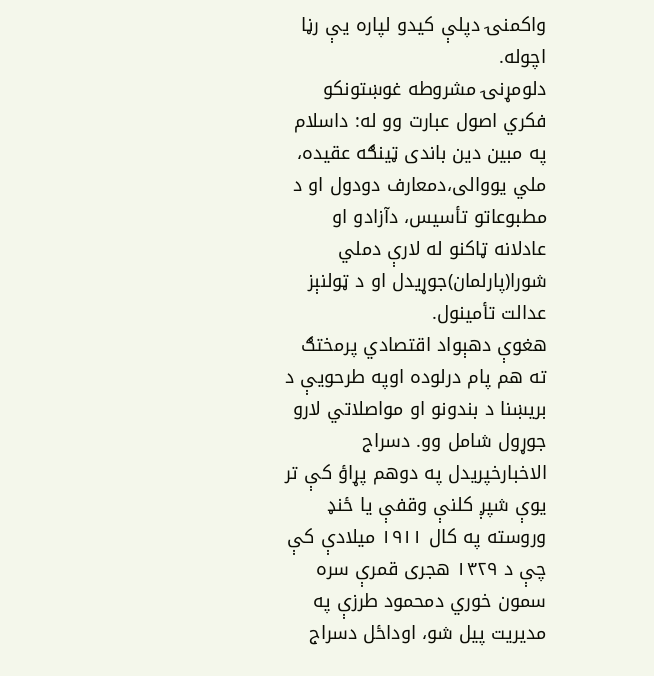واکمنۍ دپلې کیدو لپاره یې رڼا اچوله.
دلومړنۍ مشروطه غوښتونکو فکري اصول عبارت وو له: داسلام په مبین دین باندی ټینګه عقیده، ملي یووالی،دمعارف دودول او د مطبوعاتو تأسیس، دآزادو او عادلانه ټاکنو له لارې دملي شورا(پارلمان)جوړیدل او د ټولنېز عدالت تأمینول.
هغوې دهېواد اقتصادي پرمختګ ته هم پام درلوده اوپه طرحویې د بریښنا د بندونو او مواصلاتي لارو جوړول شامل وو. دسراج الاخبارخپریدل په دوهم پړاؤ کې تر یوې شپږ کلنې وقفې یا ځنډ وروسته په کال ۱۹۱۱ میلادې کې چې د ۱۳۲۹ هجری قمرې سره سمون خوري دمحمود طرزې په مدیریت پیل شو، اوداځل دسراج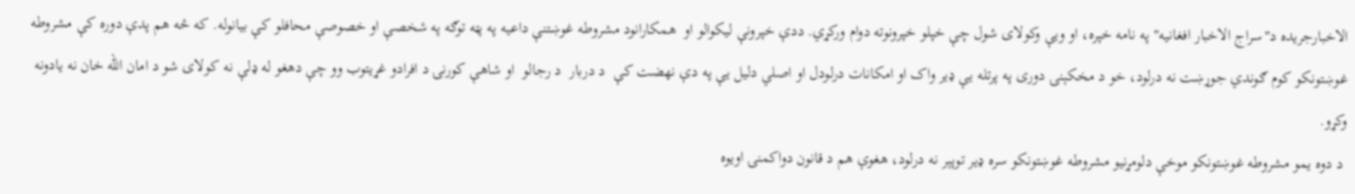الاخبارجریده د"سراج الاخبار افغانیه" په نامه خپره، او ویې وکولای شول چې خپلو خپرونوته دوام ورکړي. ددې خپرونې لیکوالو او  همکارانود مشروطه غوښتنې داعیه په پټه توګه په شخصې او خصوصې محافلو کې بیانوله. که څه هم پدې دوره کې مشروطه غوښتونکو کوم ګوندي جوړښت نه درلود، خو د مخکېنۍ دوری په پرتله یې ډیر واک او امکانات درلودل او اصلي دلیل یې په دې نهضت کې  د دربار  د رجالو  او شاهې کورنۍ د افرادو غړیتوب وو چې دهغو له ډلې نه کولای شو د امان الله خان نه یادونه وکړو.
 د دوه یمو مشروطه غوښتونکو موخې دلومړنيو مشروطه غوښتونکو سره ډیر توپېر نه درلود، هغوې هم د قانون دواکمنۍ اویوه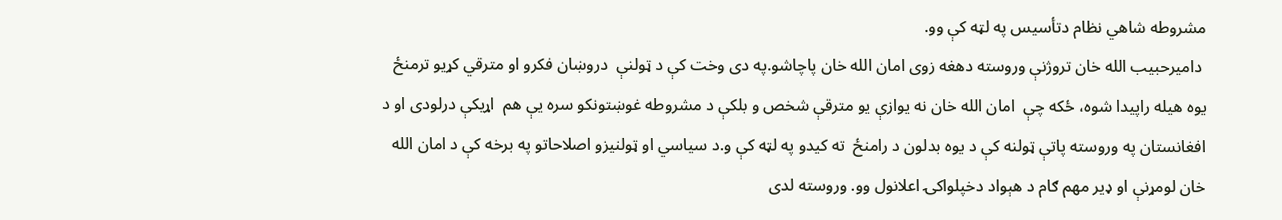مشروطه شاهي نظام دتأسیس په لټه کې وو.
 دامیرحبیب الله خان تروژنې وروسته دهغه زوی امان الله خان پاچاشو.په دی وخت کې د ټولنې  دروښان فکرو او مترقي کړیو ترمنځ یوه هیله راپیدا شوه، ځکه چې  امان الله خان نه یوازې یو مترقې شخص و بلکې د مشروطه غوښتونکو سره یې هم  اړیکې درلودی او د افغانستان په وروسته پاتې ټولنه کې د یوه بدلون د رامنځ  ته کیدو په لټه کې و.د سیاسي او ټولنیزو اصلاحاتو په برخه کې د امان الله خان لومړنې او ډیر مهم ګام د هېواد دخپلواکۍ اعلانول وو. وروسته لدی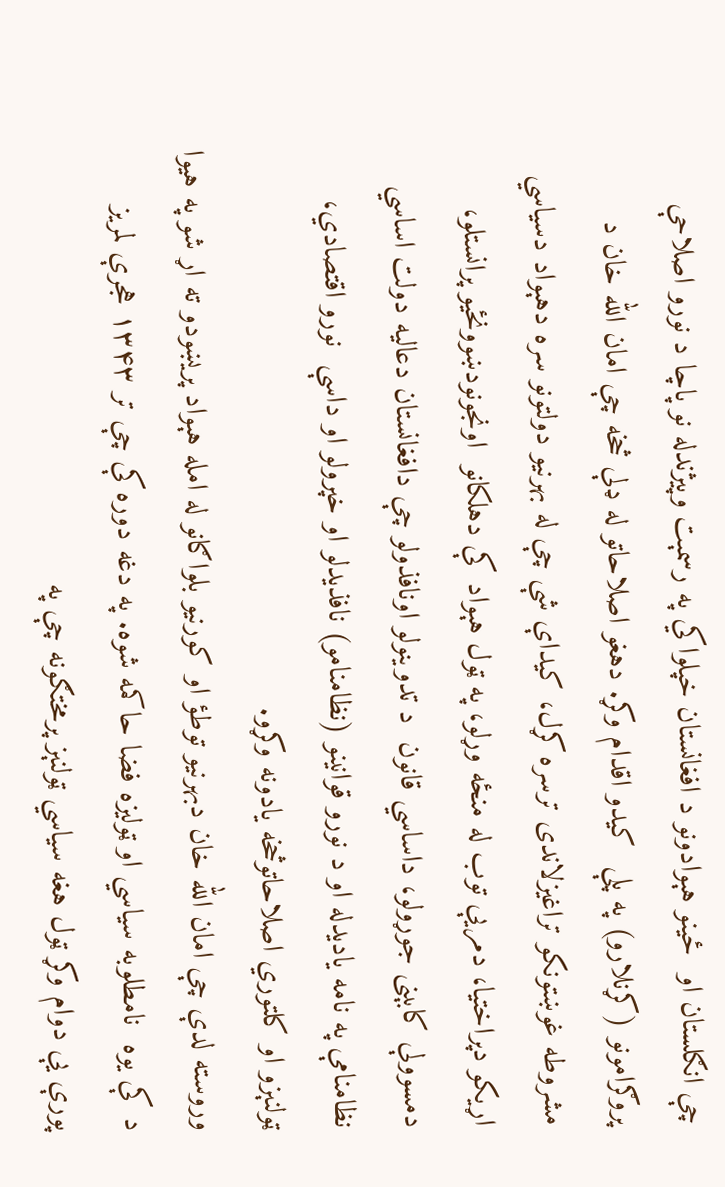چې انګلستان او  ځینو هېوادونو د افغانستان خپلواکي په رسمېت وپیژندله نو پاچا د نورو اصلاحې پروګرامونو (کړنلارو) په پلې  کیدو اقدام وکړ. دهغو اصلاحاتو له ډلې څخه چې امان الله خان د مشروطه غوښتونکو تراغیزلاندی ترسره کړل، کیداې شې چې له بهرنیو دولتونو سره دهېواد دسیاسي اړیکو دپراختیا، دمریې توب له منځه وړلو، په ټول هېواد کې دهلکانو  اونجونودښوونځیو پرانستلو، دمسوولې کابېنی جوړولو، داساسي قانون  د تدوینولو اونافذولو چې دافغانستان دعالیه دولت اساسي نظامنامې په نامه یادیدله او د نورو قوانینو (نظامنامو) نافذیدلو او خپرولو او داسې  نورو اقتصادي، ټولنېزو او کلتوري اصلاحاتوڅخه یادونه وکړو.
وروسته لدې چې امان الله خان دبهرنیو توطؤ او کورنیو بلواګانو له امله هېواد پریښودو ته اړ شو په هیوا د کې یوه  نامطلوبه سیاسي او ټولیزه فضا حاکمه شوه. په دغه دوره کې چې تر ۱۳۴۳ هجرې لمریز پورې یې دوام وکړ ټول هغه سیاسي ټولنېز پرمختګونه چې په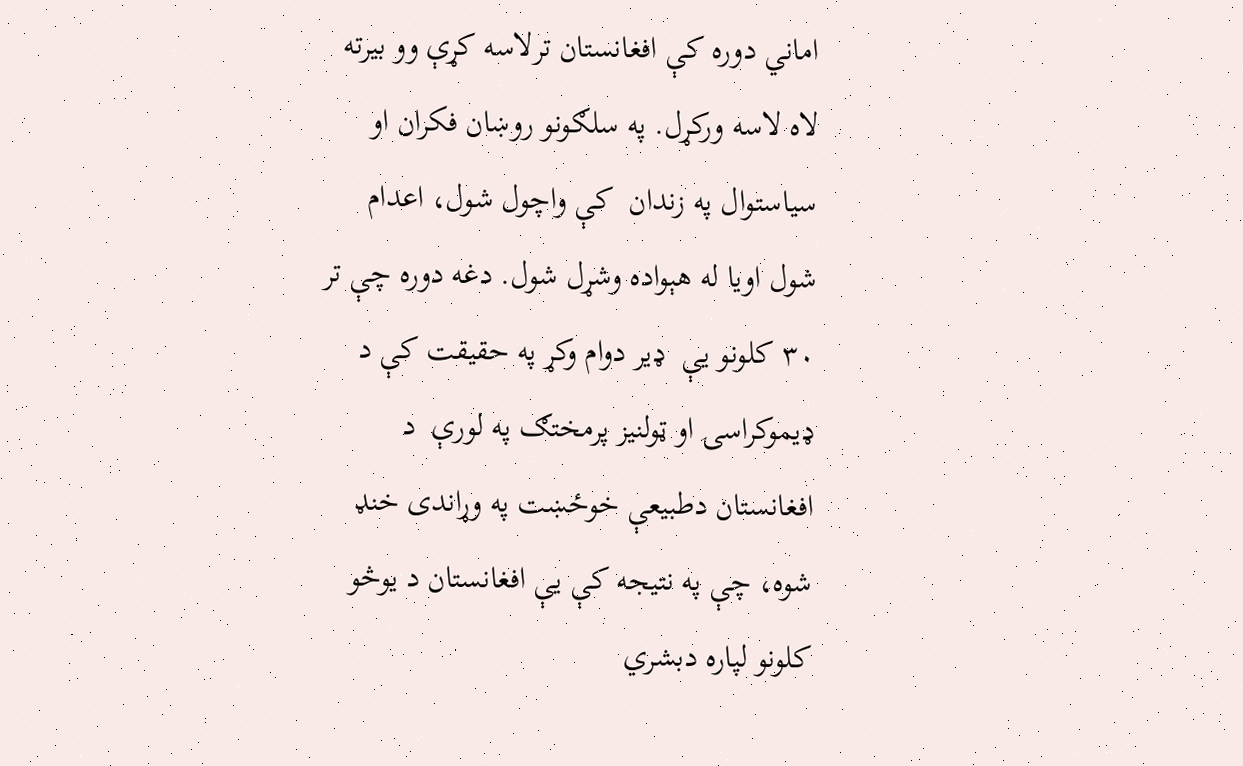اماني دوره کې افغانستان ترلاسه کړې وو بیرته لاه لاسه ورکړل. په سلګونو روښان فکران او سیاستوال په زندان  کې واچول شول، اعدام شول اویا له هېواده وشړل شول. دغه دوره چې تر ۳۰ کلونو یې  ډیر دوام وکړ په حقیقت کې د ډیموکراسۍ او ټولنیز پرمختګ په لورې  د افغانستان دطبیعې خوځښت په وړاندی خنډ شوه، چې په نتیجه کې یې افغانستان د یوڅو کلونو لپاره دبشري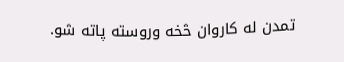تمدن له کاروان څخه وروسته پاته شو.